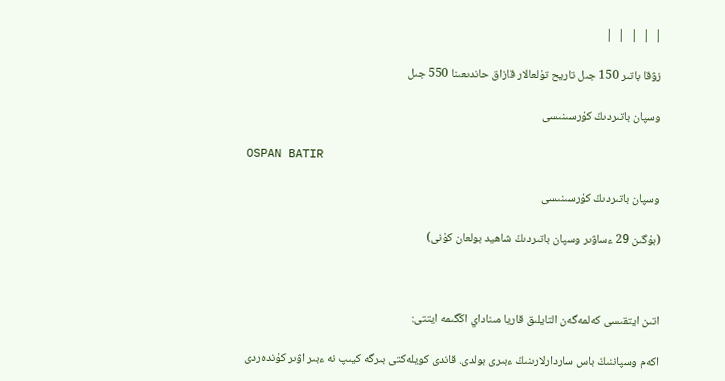|  |  |  |  |

زۋقا باتىر 150 جىل تاريح تۇلعالار قازاق حاندىعىنا 550 جىل

وسپان باتىردىڭ كۇرسىنىسى

OSPAN BATIR

وسپان باتىردىڭ كۇرسىنىسى

(بۇگىن 29 ءساۋىر وسپان باتىردىڭ شاھيد بولعان كۇنى)



اتىن ايتقىسى كەلمەگەن التايلىق قاريا مىناداي اڭگىمە ايتتى:

اكەم وسپاننىڭ باس ساردارلارىنىڭ ءبىرى بولدى. قاندى كويلەكتى بىرگە كيىپ نە ءبىر اۋىر كۇندەردى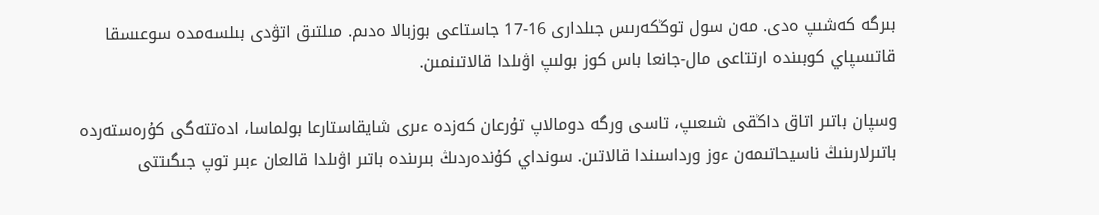بىرگە كەشىپ ەدى. مەن سول توڭكەرىس جىلدارى 16-17 جاستاعى بوزبالا ەدىم. مىلتىق اتۋدى بىلسەمدە سوعىسقا قاتىسپاي كوبىندە ارتتاعى مال-جانعا باس كوز بولىپ اۋىلدا قالاتىنمىن.

وسپان باتىر اتاق داڭقى شىعىپ، تاسى ورگە دومالاپ تۇرعان كەزدە ءىرى شايقاستارعا بولماسا، ادەتتەگى كۇرەستەردە باتىرلارىنىڭ ناسيحاتىمەن ءوز ورداسىندا قالاتىن. سونداي كۇندەردىڭ بىرىندە باتىر اۋىلدا قالعان ءبىر توپ جىگىتتى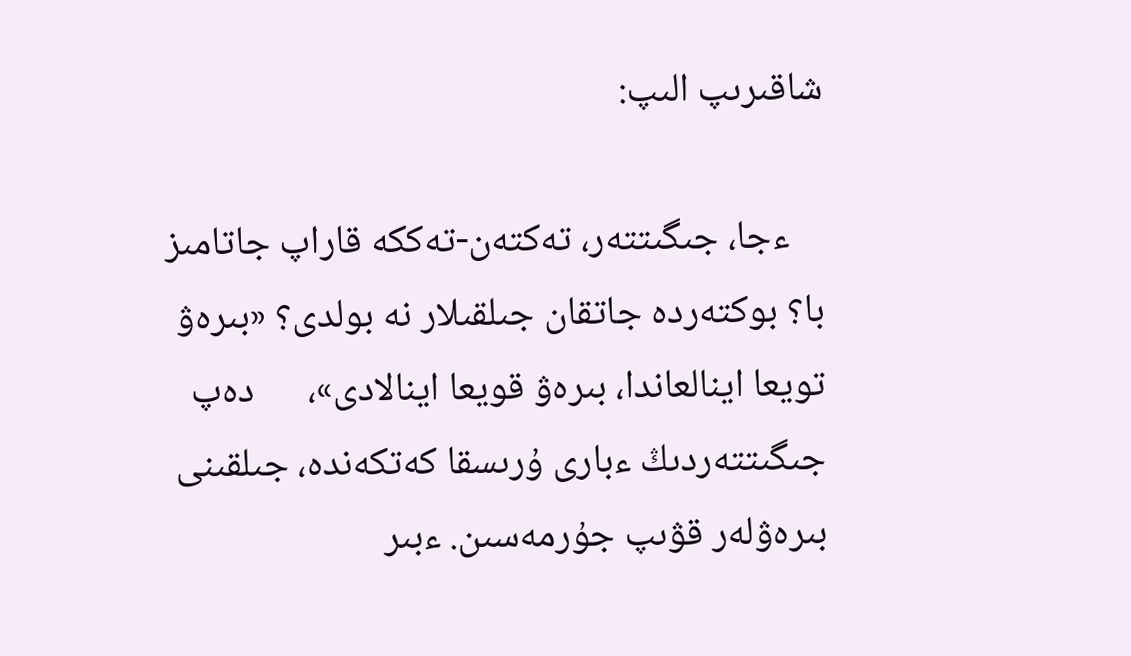شاقىرىپ الىپ:

    ءجا، جىگىتتەر، تەكتەن-تەككە قاراپ جاتامىز با؟ بوكتەردە جاتقان جىلقىلار نە بولدى؟ «بىرەۋ تويعا اينالعاندا، بىرەۋ قويعا اينالادى»،      دەپ جىگىتتەردىڭ ءبارى ۇرىسقا كەتكەندە، جىلقىنى بىرەۋلەر قۋىپ جۇرمەسىن. ءبىر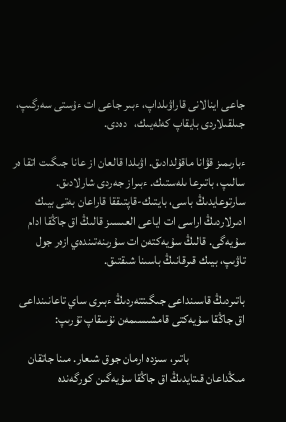جاعى اينالانى قاراۋىلداپ، ءبىر جاعى ات ءۇستى سەرگىپ، جىلقىلاردى بايقاپ كەلەيىك،   دەدى.

ءبارىمىز قۋانا ماقۇلدادىق. اۋىلدا قالعان از عانا جىگىت اتقا ەر سالىپ، باتىرعا ىلەستىك. ءبىراز جەردى شارلادىق. سارتوعايدىڭ باسى، بايتىك-قاپتىققا قاراعان بەتى بيىك ادىرلاردىڭ اراسى ات اياعى العىسىز قالىڭ اق جاڭقا ادام سۇيەگى. قالىڭ سۇيەكتەن ات سۇرىنەتىندەي ازەر جول تاۋىپ، بيىك قىرقانىڭ باسىنا شىقتىق.

باتىردىڭ قاسىنداعى جىگىتتەردىڭ ءبىرى ساي تاعانىنداعى اق جاڭقا سۇيەكتى قامشىسىمەن نۇسقاپ تۇرىپ:

                       باتىر، سىزدە ارمان جوق شىعار. مىنا جاتقان مىڭداعان قىتايدىڭ اق جاڭقا سۇيەگىن كورگەندە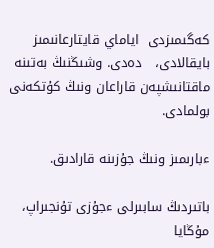كەگىمىزدى  اياماي قايتارعانىمىز بايقالادى،   دەدى. وشىڭنىڭ بەتىنە ماقتانىشپەن قاراعان ونىڭ كۇتكەنى بولمادى.

ءبارىمىز ونىڭ جۇزىنە قارادىق.

باتىردىڭ سابىرلى ءجۇزى تۇنجىراپ، مۇڭايا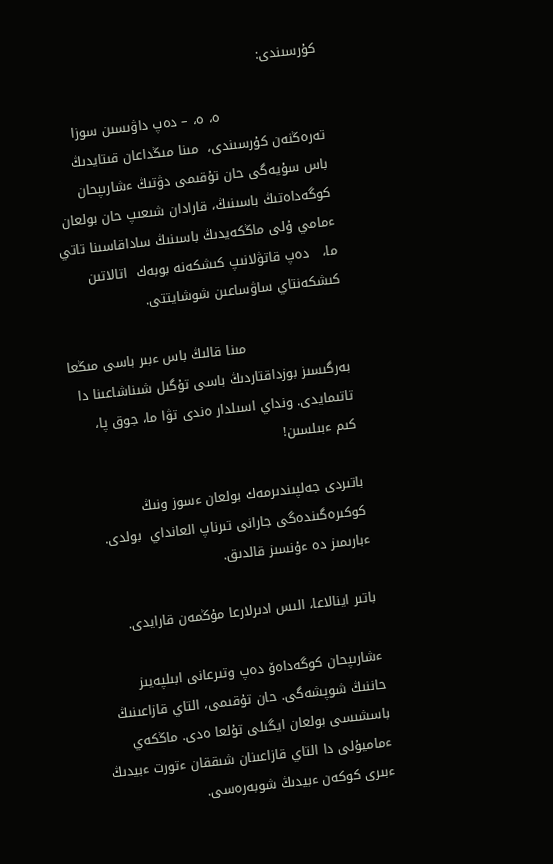كۇرسىندى:

                       ە، ە، – دەپ داۋىسىن سوزا تەرەڭنەن كۇرسىندى،  مىنا مىڭداعان قىتايدىڭ باس سۇيەگى حان تۇقىمى دۋتىڭ ءشارىپحان كوگەداەتىڭ باسىنىڭ، قارادان شىعىپ حان بولعان ءمامي ۇلى ماڭكەيدىڭ باسىنىڭ ساداقاسىنا تاتي ما،   دەپ قاتۋلانىپ كىشكەنە بوبەك  اتالاتىن كىشكەنتاي ساۋساعىن شوشايتتى.

                       مىنا قالىڭ باس ءبىر باسى مىڭعا بەرگىسىز بوزداقتاردىڭ باسى تۇگىل شىناشاعىنا دا تاتىمايدى. ونداي اسىلدار ەندى تۋا ما، جوق پا، كىم ءبىلسىن!

باتىردى جەلپىندىرمەك بولعان ءسوز ونىڭ كوكىرەگىندەگى جارانى تىرناپ العانداي  بولدى. ءبارىمىز دە ءۇنسىز قالدىق.

باتىر اينالاعا، الىس ادىرلارعا مۇڭمەن قارايدى.

ءشارىپحان كوگەداەۆ دەپ وتىرعانى ابىلپەيىز حاننىڭ شوپشەگى. حان تۇقىمى، التاي قازاعىنىڭ باسشىسى بولعان ايگىلى تۇلعا ەدى. ماڭكەي ءماميۇلى دا التاي قازاعىنان شىققان ءتورت ءبيدىڭ ءبىرى كوكەن ءبيدىڭ شوبەرەسى.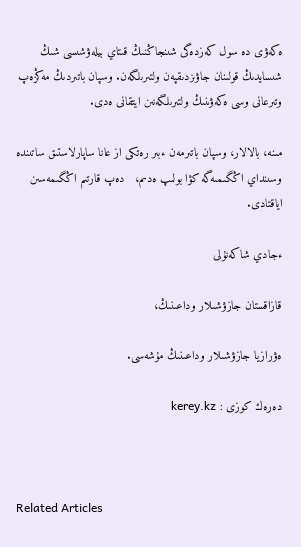ەكەۋى دە سول كەزدەگى شىنجاڭنىڭ قىتاي بيلەۋشىسى شىڭ شىسايدىڭ قولىنان جاۋىزدىقپەن ولتىرىلگەن. وسپان باتىردىڭ مەڭزەپ وتىرعانى وسى ەكەۋىنىڭ ولتىرىلگەنىن ايتقانى ەدى.

مىنە، بالالار، وسپان باتىرمەن ءبىر رەتكى از عانا ساپارلاستىق ساتىندە وسىنداي اڭگىمىەگە كۋا بولىپ ەدىم،   دەپ قارتىم اڭگىمەسىن اياقتادى.

ءجادي شاكەنۇلى

قازاقستان جازۋشىلار وداعىنىڭ،

ەۋرازيا جازۋشىلار وداعىنىڭ مۇشەسى.

دەرەك كوزى : kerey.kz



Related Articles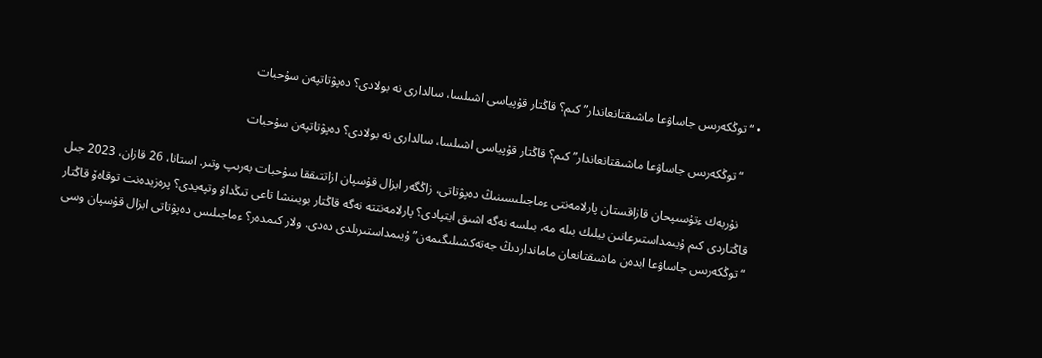• “توڭكەرىس جاساۋعا ماشىقتانعاندار” كىم؟ قاڭتار قۇپياسى اشىلسا، سالدارى نە بولادى؟ دەپۋتاتپەن سۇحبات

    “توڭكەرىس جاساۋعا ماشىقتانعاندار” كىم؟ قاڭتار قۇپياسى اشىلسا، سالدارى نە بولادى؟ دەپۋتاتپەن سۇحبات

    نۇربەك ءتۇسىپحان قازاقستان پارلامەنتى ءماجىلىسىنىڭ دەپۋتاتى، زاڭگەر ابزال قۇسپان ازاتتىققا سۇحبات بەرىپ وتىر. استانا، 26 قازان، 2023 جىل قاڭتاردى كىم ۇيىمداستىرعانىن بيلىك بىلە مە، بىلسە نەگە اشىق ايتپادى؟ پارلامەنتتە نەگە قاڭتار بويىنشا تاعى تىڭداۋ وتپەيدى؟ پرەزيدەنت توقاەۆ قاڭتار “توڭكەرىس جاساۋعا ابدەن ماشىقتانعان مامانداردىڭ جەتەكشىلىگىمەن” ۇيىمداستىرىلدى دەدى. ولار كىمدەر؟ ءماجىلىس دەپۋتاتى ابزال قۇسپان وسى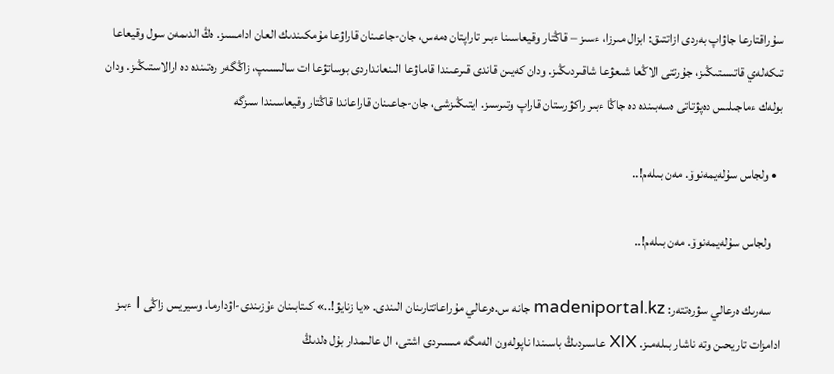سۇراقتارعا جاۋاپ بەردى ازاتتىق: ابزال مىرزا، ءسىز – قاڭتار وقيعاسىنا ءبىر تاراپتان ەمەس، جان-جاعىنان قاراۋعا مۇمكىندىك العان ادامسىز. ەڭ الدىمەن سول وقيعاعا تىكەلەي قاتىستىڭىز، جۇرتتى الاڭعا شىعۋعا شاقىردىڭىز. ودان كەيىن قاندى قىرعىندا قاماۋعا الىنعانداردى بوساتۋعا ات سالىسىپ، زاڭگەر رەتىندە دە ارالاستىڭىز. ودان بولەك ءماجىلىس دەپۋتاتى ەسەبىندە دە جاڭا ءبىر راكۋرستان قاراپ وتىرسىز. ايتىڭىزشى، جان-جاعىنان قاراعاندا قاڭتار وقيعاسىندا سىزگە

  • ولجاس سۇلەيمەنوۆ. مەن بىلەم!..

    ولجاس سۇلەيمەنوۆ. مەن بىلەم!..

    سەرىك ەرعالي سۋرەتتەر: madeniportal.kz جانە س.ەرعالي مۇراعاتتارىنان الىندى. «يا زنايۋ!..» كىتابىنان ءۇزىندى-اۋدارما. وسيريس زاڭى I ءبىز ادامزات تاريحىن وتە ناشار بىلەمىز. XIX عاسىردىڭ باسىندا ناپولەون الەمگە مىسىردى اشتى، ال عالىمدار بۇل ەلدىڭ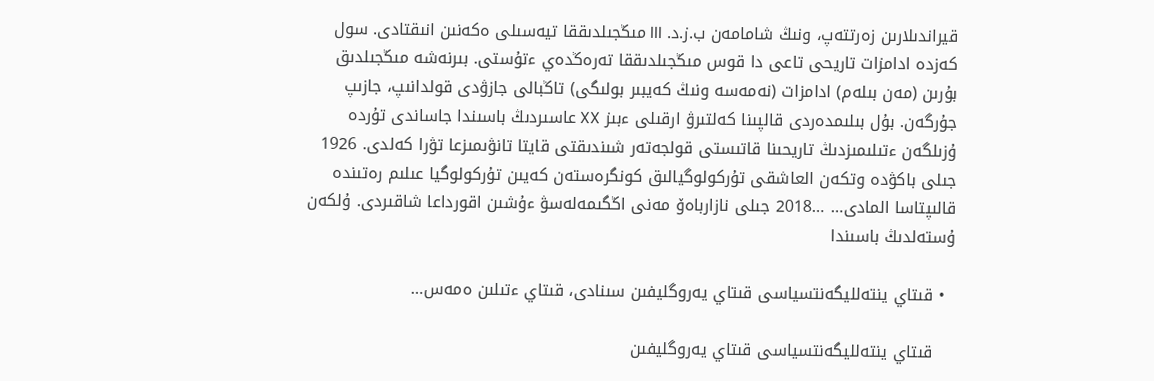قيراندىلارىن زەرتتەپ، ونىڭ شامامەن ب.ز.د. III مىڭجىلدىققا تيەسىلى ەكەنىن انىقتادى. سول كەزدە ادامزات تاريحى تاعى دا قوس مىڭجىلدىققا تەرەڭدەي ءتۇستى. بىرنەشە مىڭجىلدىق بۇرىن (مەن بىلەم) ادامزات (نەمەسە ونىڭ كەيبىر بولىگى) تاڭبالى جازۋدى قولدانىپ، جازىپ جۇرگەن. بۇل بىلىمدەردى قالپىنا كەلتىرۋ ارقىلى ءبىز XX عاسىردىڭ باسىندا جاساندى تۇردە ۇزىلگەن ءتىلىمىزدىڭ تاريحىنا قاتىستى قولجەتەر شىندىقتى قايتا تانۋىمىزعا تۋرا كەلدى. 1926 جىلى باكۋدە وتكەن العاشقى تۇركولوگيالىق كونگرەستەن كەيىن تۇركولوگيا عىلىم رەتىندە قالىپتاسا المادى… …2018 جىلى نازارباەۆ مەنى اڭگىمەلەسۋ ءۇشىن اقورداعا شاقىردى. ۇلكەن ۇستەلدىڭ باسىندا

  • قىتاي ينتەلليگەنتسياسى قىتاي يەروگليفىن سىنادى، قىتاي ءتىلىن ەمەس…

    قىتاي ينتەلليگەنتسياسى قىتاي يەروگليفىن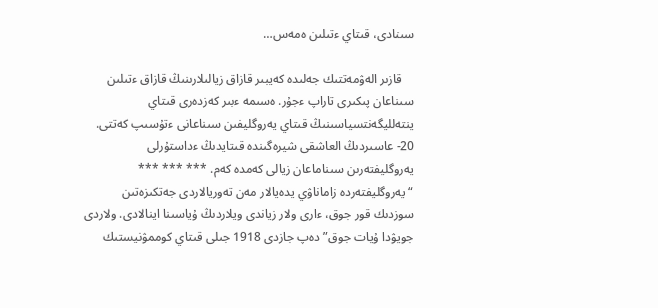سىنادى، قىتاي ءتىلىن ەمەس…

    قازىر الەۋمەتتىك جەلىدە كەيبىر قازاق زيالىلارىنىڭ قازاق ءتىلىن سىناعان پىكىرى تاراپ ءجۇر. ەسىمە ءبىر كەزدەرى قىتاي ينتەلليگەنتسياسىنىڭ قىتاي يەروگليفىن سىناعانى ءتۇسىپ كەتتى. 20- عاسىردىڭ العاشقى شيرەگىندە قىتايدىڭ ءداستۇرلى يەروگليفتەرىن سىناماعان زيالى كەمدە كەم. *** *** *** “يەروگليفتەردە زاماناۋي يدەيالار مەن تەوريالاردى جەتكىزەتىن سوزدىك قور جوق، ءارى ولار زياندى ويلاردىڭ ۇياسىنا اينالادى. ولاردى جويۋدا ۇيات جوق” دەپ جازدى 1918 جىلى قىتاي كوممۋنيستىك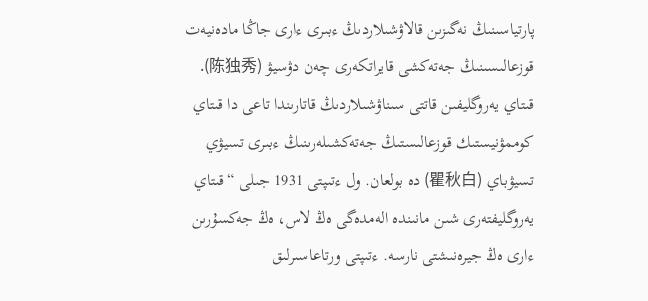پارتياسىنىڭ نەگىزىن قالاۋشىلاردىڭ ءبىرى ءارى جاڭا مادەنيەت قوزعالىسىنىڭ جەتەكشى قايراتكەرى چەن دۋسيۋ (陈独秀). قىتاي يەروگليفىن قاتتى سىناۋشىلاردىڭ قاتارىندا تاعى دا قىتاي كوممۋنيستىك قوزعالىستىڭ جەتەكشىلەرىنىڭ ءبىرى تسيۋي تسيۋباي (瞿秋白) دە بولعان. ول ءتىپتى 1931 جىلى “قىتاي يەروگليفتەرى شىن مانىندە الەمدەگى ەڭ لاس، ەڭ جەكسۇرىن ءارى ەڭ جيرەنىشتى نارسە. ءتىپتى ورتاعاسىرلىق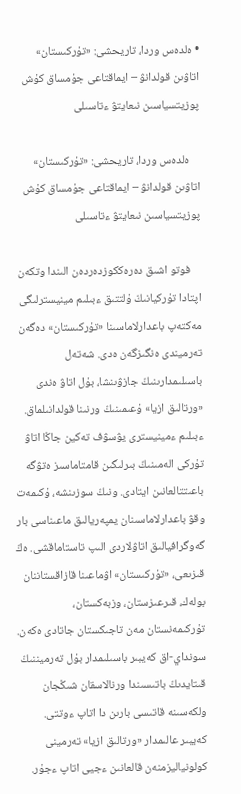• ەلدەس وردا، تاريحشى: «تۇركىستان» اتاۋىن قولدانۋ – ايماقتاعى جۇمساق كۇش پوزيتسياسىن نىعايتۋ ءتاسىلى

    ەلدەس وردا، تاريحشى: «تۇركىستان» اتاۋىن قولدانۋ – ايماقتاعى جۇمساق كۇش پوزيتسياسىن نىعايتۋ ءتاسىلى

    فوتو اشىق دەرەككوزدەردەن الىندا وتكەن اپتادا تۇركيانىڭ ۇلتتىق ءبىلىم مينيسترلىگى مەكتەپ باعدارلاماسىنا «تۇركىستان» دەگەن تەرميندى ەنگىزگەن ەدى. شەتەل باسىلىمدارىنىڭ جازۋىنشا، بۇل اتاۋ ەندى «ورتالىق ازيا» ۇعىمىنىڭ ورنىنا قولدانىلماق. ءبىلىم ءمينيسترى يۋسۋف تەكين جاڭا اتاۋ تۇركى الەمىنىڭ بىرلىگىن قامتاماسىز ەتۋگە باعىتتالعانىن ايتادى. ونىڭ سوزىنشە، ۇكىمەت وقۋ باعدارلاماسىنان يمپەريالىق ماعىناسى بار گەوگرافيالىق اتاۋلاردى الىپ تاستاماقشى. ەڭ قىزىعى، «تۇركىستان» اۋماعىنا قازاقستاننان بولەك، قىرعىزستان، وزبەكستان، تۇركىمەنستان مەن تاجىكستان جاتادى ەكەن. سونداي-اق كەيبىر باسىلىمدار بۇل تەرميننىڭ قىتايدىڭ باتىسىندا ورنالاسقان شىڭجان ولكەسىنە قاتىسى بارىن دا اتاپ ءوتتى.  كەيبىر عالىمدار «ورتالىق ازيا» تەرمينى كولونياليزمنەن قالعانىن ءجيى اتاپ ءجۇر.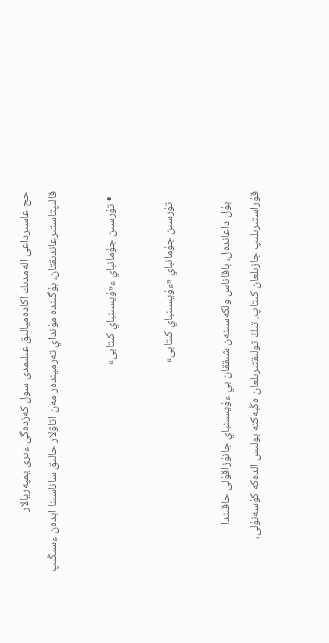حح عاسىرداعى الەمدىك اكادەميالىق عىلىمدى سول كەزدەگى ءىرى يمپەريالار قالىپتاستىرعاندىقتان، بۇگىندە مۇنداي تەرميندەر مەن اتاۋلار حالىق ساناسىنا ابدەن ءسىڭىپ

  • تۇرسىن جۇمانباي ء«ۇيسىنباي كىتابى»

    تۇرسىن جۇمانباي «ءۇيسىنباي كىتابى»

    بۇل داعاندەل، باقاناس ولكەسىنەن شىققان بي ءۇيسىنباي جانۇزاقۇلى حاقىندا قۇراستىرىلىپ جازىلعان كىتاپ. تىڭ تولىقتىرىلعان ەڭبەكتە بولىس الدەكە كۇسەنۇلى،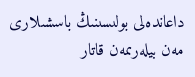داعاندەلى بولىسىنىڭ باسشىلارى مەن بيلەرىمەن قاتار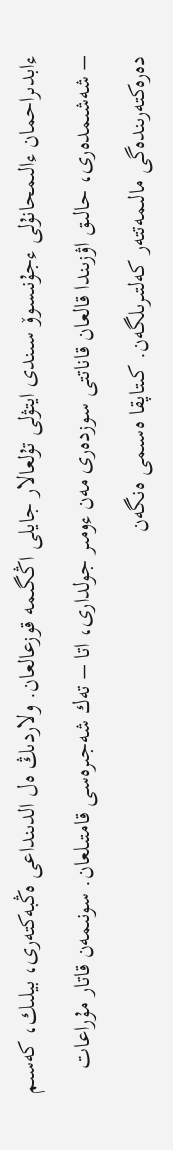ءابدىراحمان ءالىمحانۇلى ءجۇنىسوۆ سىندى ايتۋلى تۇلعالار جايلى اڭگىمە قوزعالعان. ولاردىڭ ەل الدىنداعى ەڭبەكتەرى، بيلىك، كەسىم – شەشىمدەرى، حالىق اۋزىندا قالعان قاناتتى سوزدەرى مەن ءومىر جولدارى، اتا – تەك شەجىرەسى قامتىلعان. سونىمەن قاتار مۇراعات دەرەكتەرىندەگى مالىمەتتەر كەلتىرىلگەن. كىتاپقا ەسىمى ەنگەن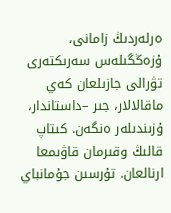ەرلەردىڭ زامانى، ۇزەڭگىلەس سەرىكتەرى تۋرالى جازىلعان كەي ماقالالار، جىر –داستاندار، ۇزىندىلەر ەنگەن. كىتاپ قالىڭ وقىرمان قاۋىمعا ارنالعان. تۇرسىن جۇمانباي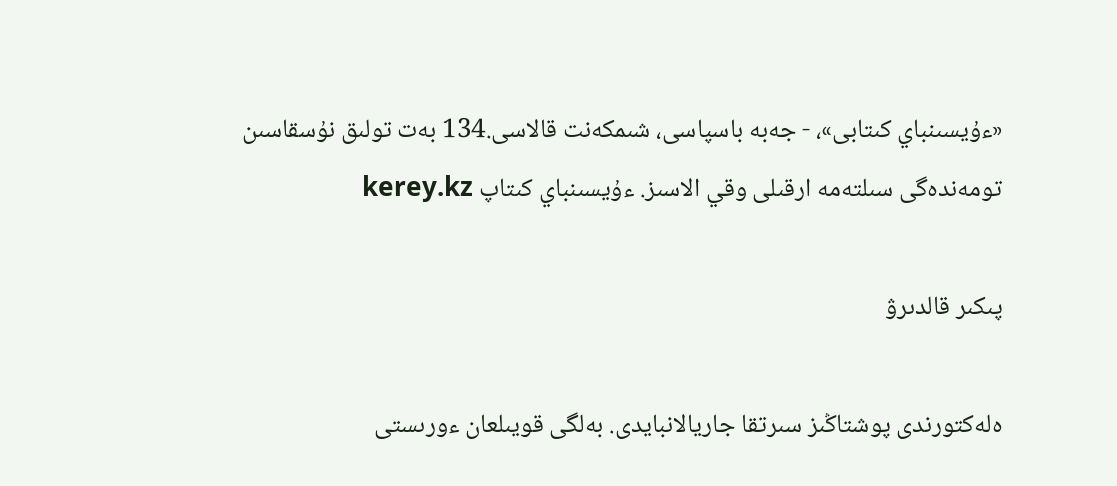«ءۇيسىنباي كىتابى»، - جەبە باسپاسى، شىمكەنت قالاسى.134 بەت تولىق نۇسقاسىن تومەندەگى سىلتەمە ارقىلى وقي الاسىز. ءۇيسىنباي كىتاپ kerey.kz

پىكىر قالدىرۋ

ەلەكتورندى پوشتاڭىز سىرتقا جاريالانبايدى. بەلگى قويىلعان ءورىستى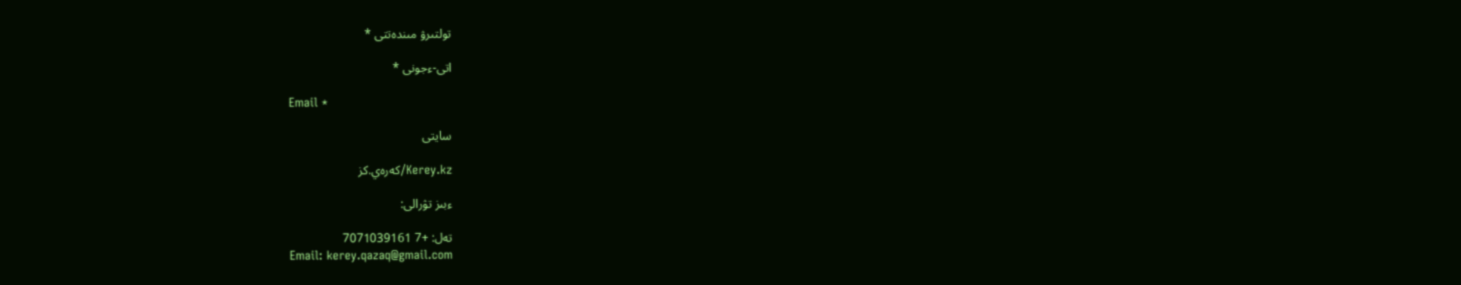تولتىرۋ مىندەتتى *

اتى-ءجونى *

Email *

سايتى

Kerey.kz/كەرەي.كز

ءبىز تۋرالى:

تەل: +7 7071039161
Email: kerey.qazaq@gmail.com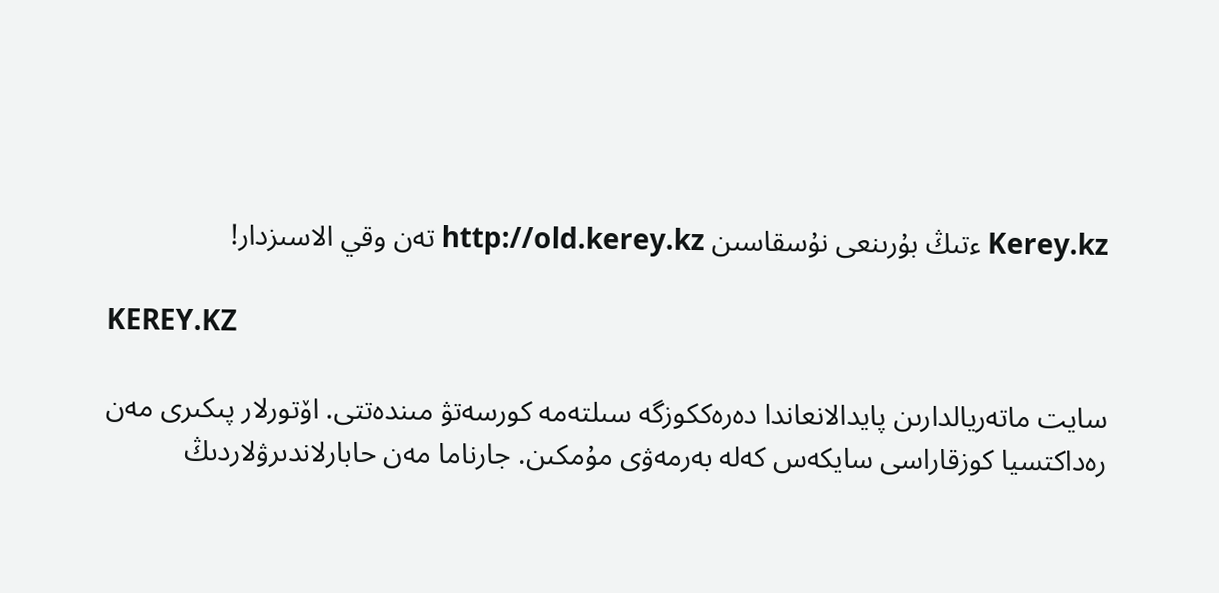Kerey.kz ءتىڭ بۇرىنعى نۇسقاسىن http://old.kerey.kz تەن وقي الاسىزدار!

KEREY.KZ

سايت ماتەريالدارىن پايدالانعاندا دەرەككوزگە سىلتەمە كورسەتۋ مىندەتتى. اۆتورلار پىكىرى مەن رەداكتسيا كوزقاراسى سايكەس كەلە بەرمەۋى مۇمكىن. جارناما مەن حابارلاندىرۋلاردىڭ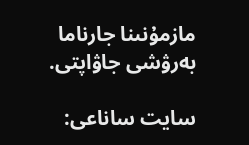مازمۇنىنا جارناما بەرۋشى جاۋاپتى.

سايت ساناعى: